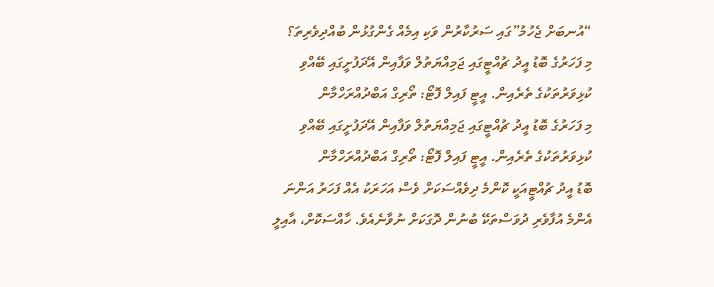“އުނބަށް ޖެހުމު”ގައި ސަރުކާރުން ވަކި އިމެއް ގެންގުޅުން ބުއްދިވެރިތަ؟
މި ފަހަރުގެ ބޮޑު އީދު ޗުއްޓީގައި ޖަމިއްޔަތުލް ވަފާއިން އޭދަފުށީގައި ބޭއްވި ކުޅިވަރުތަކުގެ ތެރެއިން. އީޓީ ފައިލް ފޮޓޯ: ތޯރިގް އަބްދުއްރަހްމާން
މި ފަހަރުގެ ބޮޑު އީދު ޗުއްޓީގައި ޖަމިއްޔަތުލް ވަފާއިން އޭދަފުށީގައި ބޭއްވި ކުޅިވަރުތަކުގެ ތެރެއިން. އީޓީ ފައިލް ފޮޓޯ: ތޯރިގް އަބްދުއްރަހްމާން
ބޮޑު އީދު ޗުއްޓީއަކީ ކޮންމެ ދިވެއްސަކަށް ވެސް އަހަރަކު އެއް ފަހަރު އަންނަ އެންމެ އުފާވެރި ދުވަސްތަކޭ ބުނުން ދޮގަކަށް ނުވާނެއެވެ. ހާއްސަކޮށް، އާއިލީ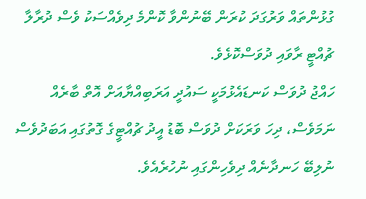ގުޅުންތައް ވަރުގަދަ ކުރަން ބޭނުންވާ ކޮންމެ ދިވެއްސަކު ވެސް ދުރާލާ ޗުއްޓީ ރާވައި ދުވަސްކޮޅެވެ.
ހައްޖު ދުވަސް ކަނޑައެޅުމަކީ ސައުދީ އަރަބިއްޔާއަށް އޮތް ބާރެއް ނަމަވެސް، ދިހަ ވަރަކަށް ދުވަސް ބޮޑު އީދު ޗުއްޓީގެ ގޮތުގައި އަބަދުވެސް ނުލިބޭ ހަނދާނެއް ދިވެހިންގައި ނުހުރެއެވެ.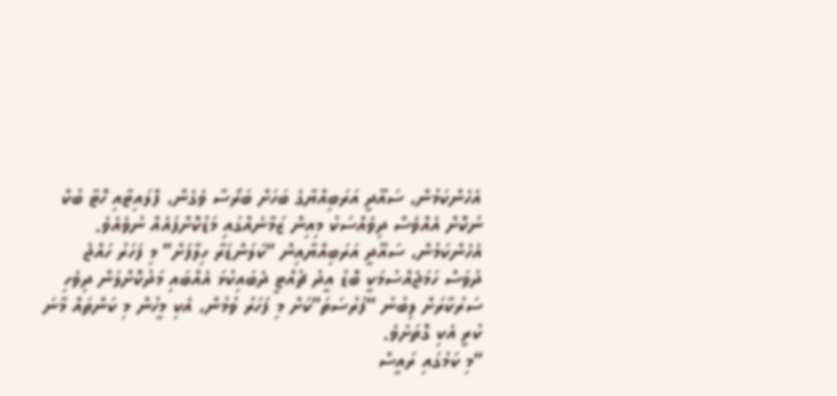އެހެންކަމުން، ސައޫދީ އަރަބިއްޔާގެ ބަހަށް ބަރޯސާ ވެގެން، ފްލައިޓާއި ހޮޓާ ބުކް ނުކޮށް އެއްވެސް ދިވެއްސަކު މިއިން ޒަމާނެއްގައި މަޑުކޮށްފައެއް ނުވެއެވެ. އެހެންކަމުން، ސައޫދީ އަރަބިއްޔާއިން “ކަލަންޑަރާ ހިލާފަށް” މި ފަހަރު ހައްޖު ދުވަސް ހަމަޖެއްސުމަކީ ބޮޑު އީދު ޗުއްޓީ ދެބައިކުޅަ އެއްބައި މަދުކޮށްލަން ދިވެހި ސަރުކާރަށް ލިބުނު “ފުރުސަތަ”ކަށް މި ފަހަރު ވުމުން، އެކި މީހުން މި ކަންތައް މާނަ ކުރީ އެކި ގޮތަށެވެ.
“މި ކަމުގައި ރައީސް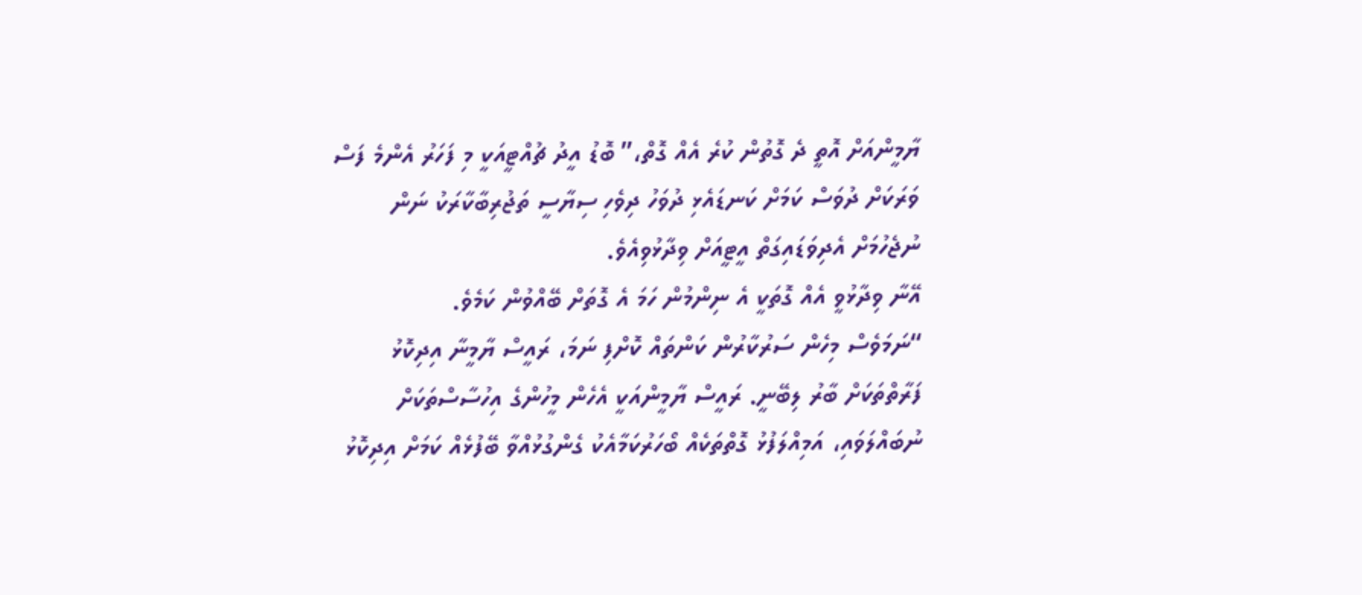ޔާމީންއަށް އޮތީ ދެ ގޮތުން ކުރެ އެއް ގޮތް،” ބޮޑު އީދު ޗުއްޓީއަކީ މި ފަހަރު އެންމެ ފަސް ވަރަކަށް ދުވަސް ކަމަށް ކަނޑައެޅި ދުވަހު ދިވެހި ސިޔާސީ ތަޖުރިބާކާރަކު ނަން ނުޖެހުމަށް އެދިވަޑައިގަތް އީޓީއަށް ވިދާޅުވިއެވެ.
އޭނާ ވިދާޅުވީ އެއް ގޮތަކީ އެ ނިންމުން ހަމަ އެ ގޮތަށް ބޭއްވުން ކަމެވެ.
“ނަމަވެސް މިހެން ސަރުކާރުން ކަންތައް ކޮށްފި ނަމަ، ރައީސް ޔާމީނާ އިދިކޮޅު ފަރާތްތަކަށް ބާރު ލިބޭނީ. ރައީސް ޔާމީންއަކީ އެހެން މީހުންގެ އިހުސާސްތަކަށް ނުބައްލަވައި، އަމިއްލަފުޅު ގޮތްތަކެއް ބޯހަރުކަމާއެކު ގެންގުޅުއްވާ ބޭފުޅެއް ކަމަށް އިދިކޮޅު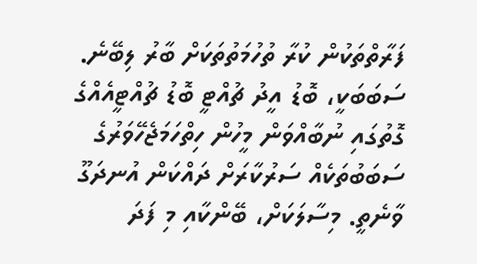ފަރާތްތަކުން ކުރާ ތުހުމަތުތަކަށް ބާރު ލިބޭނެ. ސަބަބަކީ، ބޮޑު އީދު ޗުއްޓީ ބޮޑު ޗުއްޓީއެއްގެ ގޮތުގައި ނުބާއްވަން މީހުން ހިތްހަމަޖެހޭވަރުގެ ސަބަބުތަކެއް ސަރުކާރަށް ދައްކަން އުނދަގޫ ވާނެތީ. މިސާލަކަށް، ބޭންކާއި މި ފަދަ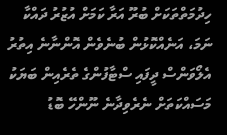ހިދުމަތްތަކަށް ބުރޫ އަރާ ކަމަށް އުޒުރު ދައްކާ ނަމަ، އަނެއްކޮޅުން ބުނެވެން އޮންނާނެ އިތުރު އެލޯވަންސް ދީފައި ސްޓާފުންގެ ތެރެއިން ބަޔަކު މަސައްކަތަށް ނެރެވިދާނެ ނޫންހޭ ބޮޑު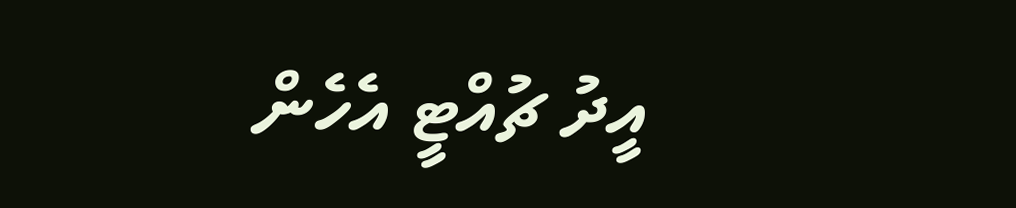އީދު ޗުއްޓީ އެހެން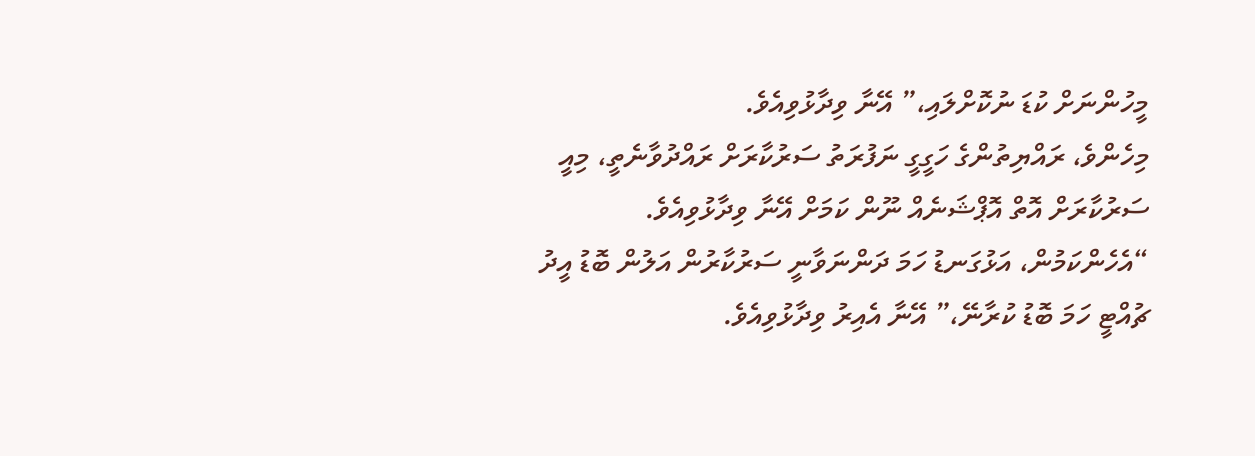މީހުންނަށް ކުޑަ ނުކޮށްލައި،” އޭނާ ވިދާޅުވިއެވެ.
މިހެންވެ، ރައްޔިތުންގެ ހަގީގީ ނަފުރަތު ސަރުކާރަށް ރައްދުވާނެތީ، މިއީ ސަރުކާރަށް އޮތް އޮޕްޝަނެއް ނޫން ކަމަށް އޭނާ ވިދާޅުވިއެވެ.
“އެހެންކަމުން، އަޅުގަނޑު ހަމަ ދަންނަވާނީ ސަރުކާރުން އަލުން ބޮޑު އީދު ޗުއްޓީ ހަމަ ބޮޑު ކުރާނޭ،” އޭނާ އެއިރު ވިދާޅުވިއެވެ.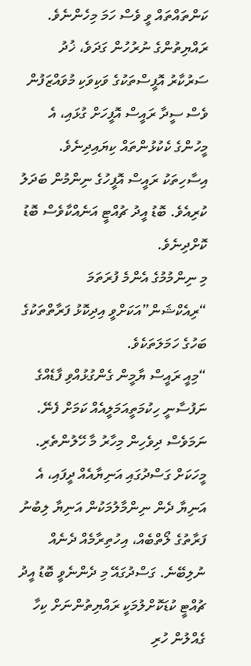ކަންތައްތައް ވީ ވެސް ހަމަ މިހެންނެވެ. ރައްޔިތުންގެ ނުރުހުން ގަދަވެ، ޚުދު ސަރުކާރު އޮފީސްތަކުގެ ވަކިވަކި މުވައްޒަފުން ވެސް ސީދާ ރައީސް އޮފީހަށް ގުޅައި، އެ މީހުންގެ ކެކުޅުންތައް ކިޔައިދިނެވެ.
އިސާހިތަކު ރައީސް އޮފީހުގެ ނިންމުން ބަދަލު ކުރިއެވެ. ބޮޑު އީދު ޗުއްޓީ އަނެއްކާވެސް ބޮޑު ކޮށްދިނެވެ.
މި ނިންމުމުގެ އެންމެ ފުރަތަމަ “ރިއެކްޝަން”އަކަށްވީ އިދިކޮޅު ފަރާތްތަކުގެ ބަހުގެ ހަމަލަތަކެވެ.
“މިއީ ރައީސް ޔާމީން ގެންގުޅުއްވި ފާޑެއްގެ ނަފުސާނީ ހިކުމަތީއަމަލީއެއް ކަމަށް ފެނޭ. ނަމަވެސް ދިވެހިން މިހާރު މާ ހޭލުންތެރި. މީހަކަށް ގަސްދުގައި އަނިޔާއެއް ދީފައި، އެ އަނިޔާ ދެން ނިންމާލުމަކުން އަނިޔާ ލިބުނު ފަރާތުގެ ލޯތްބެއް، އިހުތިރާމެއް ދެނެއް ނުލިބޭނެ. ގަސްދުގައޭ މި ދެންނެވީ ބޮޑު އީދު ޗުއްޓީ ކުޑަކޮށްލުމަކީ ރައްޔިތުންނަށް ކިހާ ގެއްލުން ހުރި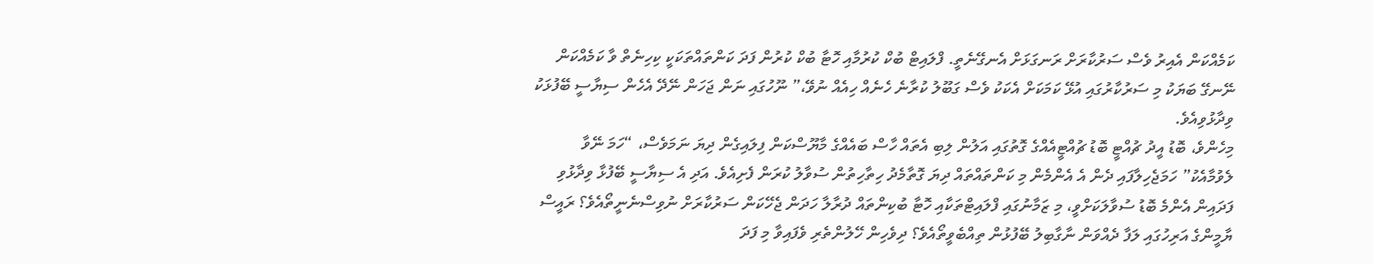ކަމެއްކަން އެއިރު ވެސް ސަރުކާރަށް ރަނގަޅަށް އެނގޭނެތީ. ފްލައިޓް ބުކް ކުރުމާއި ހޮޓާ ބުކް ކުރުން ފަދަ ކަންތައްތަކަކީ ކިހިނެތް ވާ ކަމެއްކަން ނޭނގޭ ބަޔަކު މި ސަރުކާރުގައި އުޅޭ ކަމަކަށް އެކަކު ވެސް ގަބޫލު ކުރާނެ ހެނެއް ހިއެއް ނުވޭ،” ނޫހުގައި ނަން ޖަހަން ނޭދޭ އެހެން ސިޔާސީ ބޭފުޅަކު ވިދާޅުވިއެވެ.
މިހެންވެ، ބޮޑު އީދު ޗުއްޓީ ބޮޑު ޗުއްޓީއެއްގެ ގޮތުގައި އަލުން ލިބި އެތައް ހާސް ބައެއްގެ މާޔޫސްކަން ފިލައިގެން ދިޔަ ނަމަވެސް، “ހަމަ ނޭވާ ލެވުމާއެކު” ހަމަޖެހިލާފައި ދެން އެ އެންމެން މި ކަންތައްތައް ދިޔަ ގޮތާމެދު ހިތާހިތުން ސުވާލު ކުރަން ފެށިއެވެ. އަދި އެ ސިޔާސީ ބޭފުޅާ ވިދާޅުވި ފަދައިން އެންމެ ބޮޑު ސުވާލަކަށްވީ، މި ޒަމާނުގައި ފްލައިޓްތަކާއި ހޮޓާ ބުކިންތައް ދުރާލާ ހަދަން ޖެހޭކަން ސަރުކާރަށް ނުވިސްނެނީތޯއެވެ؟ ރައީސް ޔާމީންގެ އަރިހުގައި ލަފާ ދެއްވަން ނާގާބިލު ބޭފުޅުން ތިއްބެވީތޯއެވެ؟ ދިވެހިން ހޭލުންތެރި ވެފައިވާ މި ފަދަ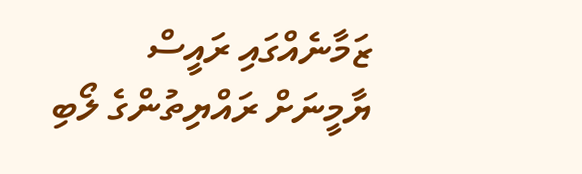ޒަމާނެއްގައި ރައީސް ޔާމީނަށް ރައްޔިތުންގެ ލޯބި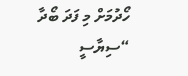ހޯދުމަށް މި ފަދަ ބޯދާ “ސިޔާސީ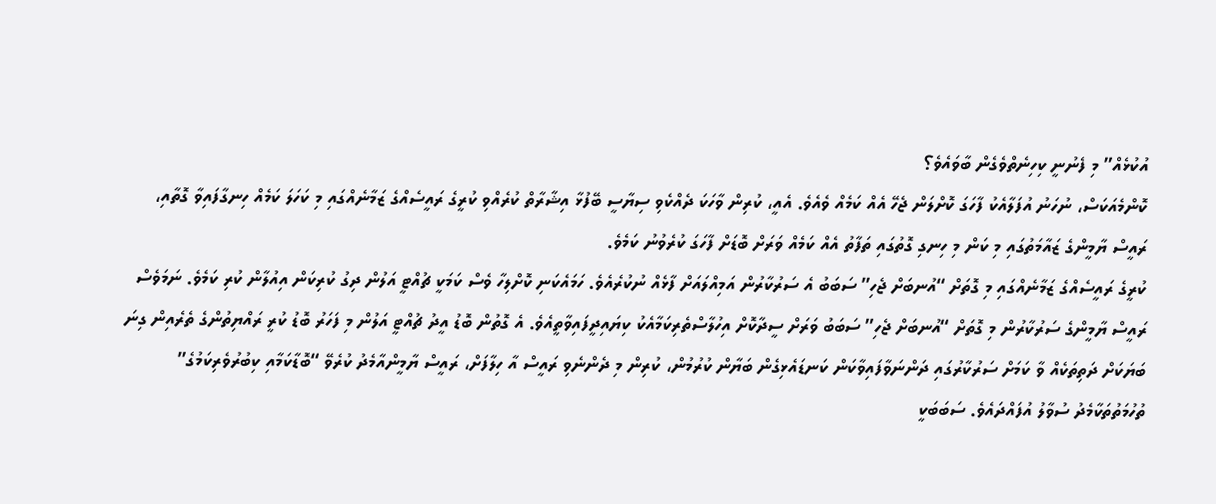އުކުޅެއް” މި ފެނުނީ ކިހިނެތްވެގެން ބާވައެވެ؟
ކޮންމެއަކަސް، ނުހަނު އުފަލާއެކު ފާހަގަ ކޮށްލަން ޖެހޭ އެއް ކަމެއް ވެއެވެ. އެއީ، ކުރިން ވާހަކަ ދެއްކެވި ސިޔާސީ ބޭފުޅާ އިޝާރާތް ކުރެއްވި ކުރީގެ ރައީސެއްގެ ޒަމާނެއްގައި މި ކަހަލަ ކަމެއް ހިނގާފައިވާ ގޮތާއި، ރައީސް ޔާމީންގެ ޒައާމަތުގައި މި ކަން މި ހިނގި ގޮތުގައި ތަފާތު އެއް ކަމެއް ވަރަށް ބޮޑަށް ފާހަގަ ކުރެވުނު ކަމެވެ.
ކުރީގެ ރައީސެއްގެ ޒަމާނެއްގައި މި ގޮތަށް “އުނބަށް ޖެހި” ސަބަބު އެ ސަރުކާރުން އަމިއްލައަށް ފާޅެއް ނުކުރެއެވެ. ހަމައެކަނި ކޮށްލިހާ ވެސް ކަމަކީ ޗުއްޓީ އަލުން ދިގު ކުރިކަން އިއުލާން ކުރި ކަމެވެ. ނަމަވެސް ރައީސް ޔާމީންގެ ސަރުކާރުން މި ގޮތަށް “އުނބަށް ޖެހި” ސަބަބު ވަރަށް ސީދާކޮށް އިހުލާސްތެރިކަމާއެކު ކިޔައިދީފައިވާތީއެވެ. އެ ގޮތުން ބޮޑު އީދު ޗުއްޓީ އަލުން މި ފަހަރު ބޮޑު ކުރީ ރައްޔިތުންގެ ތެރެއިން ގިނަ ބަޔަކަށް ދަތިތަކެއް ވާ ކަމަށް ސަރުކާރުގައި ދަންނަވާފައިވާކަން ކަނޑައެޅިގެން ބަޔާން ކުރުމުން، ކުރިން މި ދެންނެވި ރައީސް އާ ހިލާފަށް، ރައީސް ޔާމީންއާމެދު ކުރެވޭ “ބޮޑާކަމާއި ކިބުރުވެރިކަމުގެ”
ތުހުމަތުތަކާމެދު ސުވާލު އުފައްދައެވެ. ސަބަބަކީ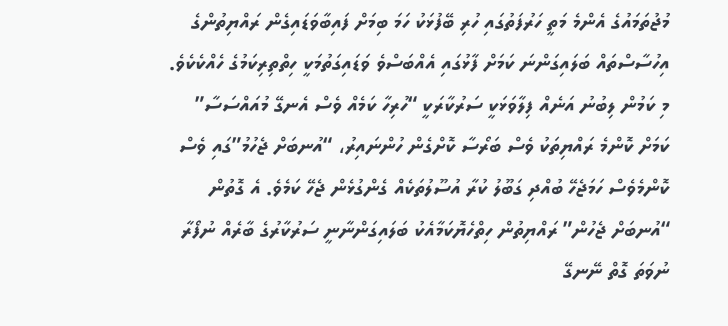މުޖުތަމައުގެ އެންމެ މަތީ ހަރުފަތުގައި ހުރި ބޭފުޅަކު ހަމަ ބިމަށް ފައިބާވަޑައިގެން ރައްޔިތުންގެ އިހުސާސްތައް ބަލައިގަންނަ ކަމަށް ފާޅުގައި އެއްބަސްވެ ވަޑައިގަތުމަކީ ހިތްތިރިކަމުގެ ހެއްކެކެވެ.
މި ކަމުން ލިބުނު އަނެއް ފިލާވަޅަކީ ސަރުކާރަކީ “ހުރިހާ ކަމެއް ވެސް އެނގޭ މުއައްސަސާ” ކަމަށް ކޮންމެ ރައްޔިތަކު ވެސް ބަރޯސާ ކޮށްގެން ހުންނައިރު، “އުނބަށް ޖެހުމު”ގައި ވެސް ކޮންމެވެސް ހަމަޖެހޭ ބުއްދި ގަބޫލު ކުރާ އުސޫލުތަކެއް ގެންގުޅެން ޖެހޭ ކަމެވެ. އެ ގޮތުން “އުނބަށް ޖެހުން” ރައްޔިތުން ހިތްހެޔޮކަމާއެކު ބަލައިގަންނާނީ ސަރުކާރުގެ ބާރެއް ނުފޯރާ ނުވަތަ ގޮތް ނޭނގޭ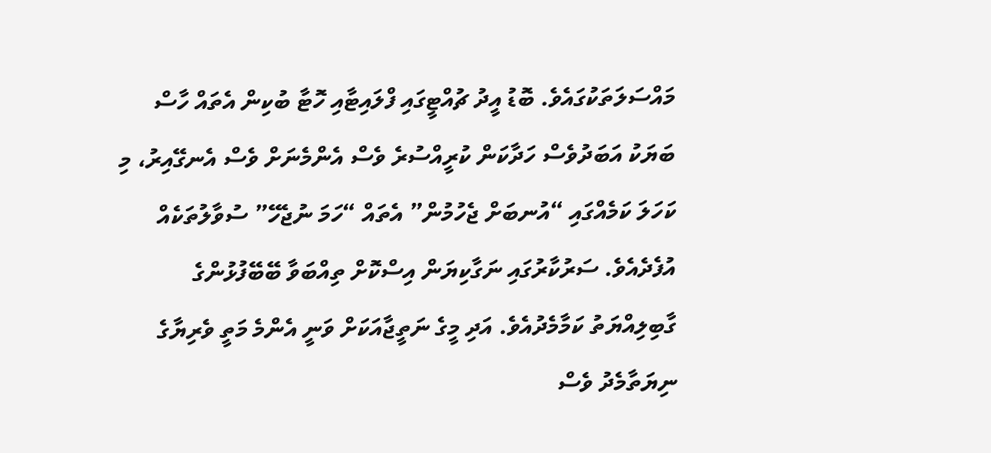މައްސަލަތަކުގައެވެ. ބޮޑު އީދު ޗުއްޓީގައި ފްލައިޓާއި ހޮޓާ ބުކިން އެތައް ހާސް ބަޔަކު އަބަދުވެސް ހަދާކަން ކުރީއްސުރެ ވެސް އެންމެނަށް ވެސް އެނގޭއިރު، މި ކަހަލަ ކަމެއްގައި “އުނބަށް ޖެހުމުން” އެތައް “ހަމަ ނުޖެހޭ” ސުވާލުތަކެއް އުފެދެއެވެ. ސަރުކާރުގައި ނަގާކިޔަން އިސްކޮށް ތިއްބަވާ ބޭބޭފުޅުންގެ ގާބިލިއްޔަތު ކަމާމެދުއެވެ. އަދި މީގެ ނަތީޖާއަކަށް ވަނީ އެންމެ މަތީ ވެރިޔާގެ ނިޔަތާމެދު ވެސް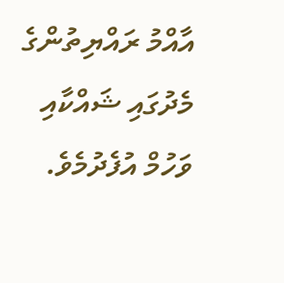އާއްމު ރައްޔިތުންގެ މެދުގައި ޝައްކާއި ވަހުމް އުފެދުމެވެ.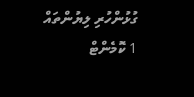ގުޅުންހުރި ލިޔުންތައް
1 ކޮމެންޓް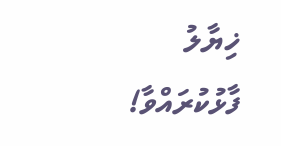ޚިޔާލު ފާޅުކުރައްވާ!